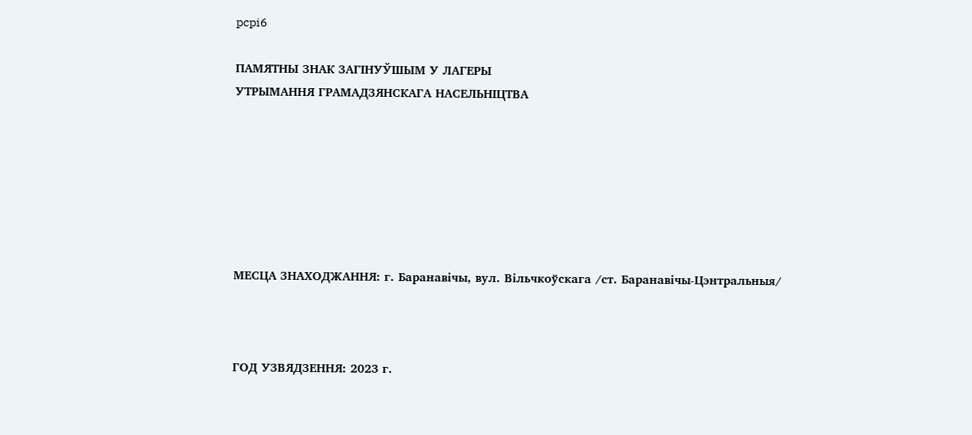pcpi6

ПАМЯТНЫ ЗНАК ЗАГІНУЎШЫМ У ЛАГЕРЫ
УТРЫМАННЯ ГРАМАДЗЯНСКАГА НАСЕЛЬНІЦТВА







МЕСЦА ЗНАХОДЖАННЯ: г. Баранавічы, вул. Вільчкоўскага /ст. Баранавічы-Цэнтральныя/



ГОД УЗВЯДЗЕННЯ: 2023 г.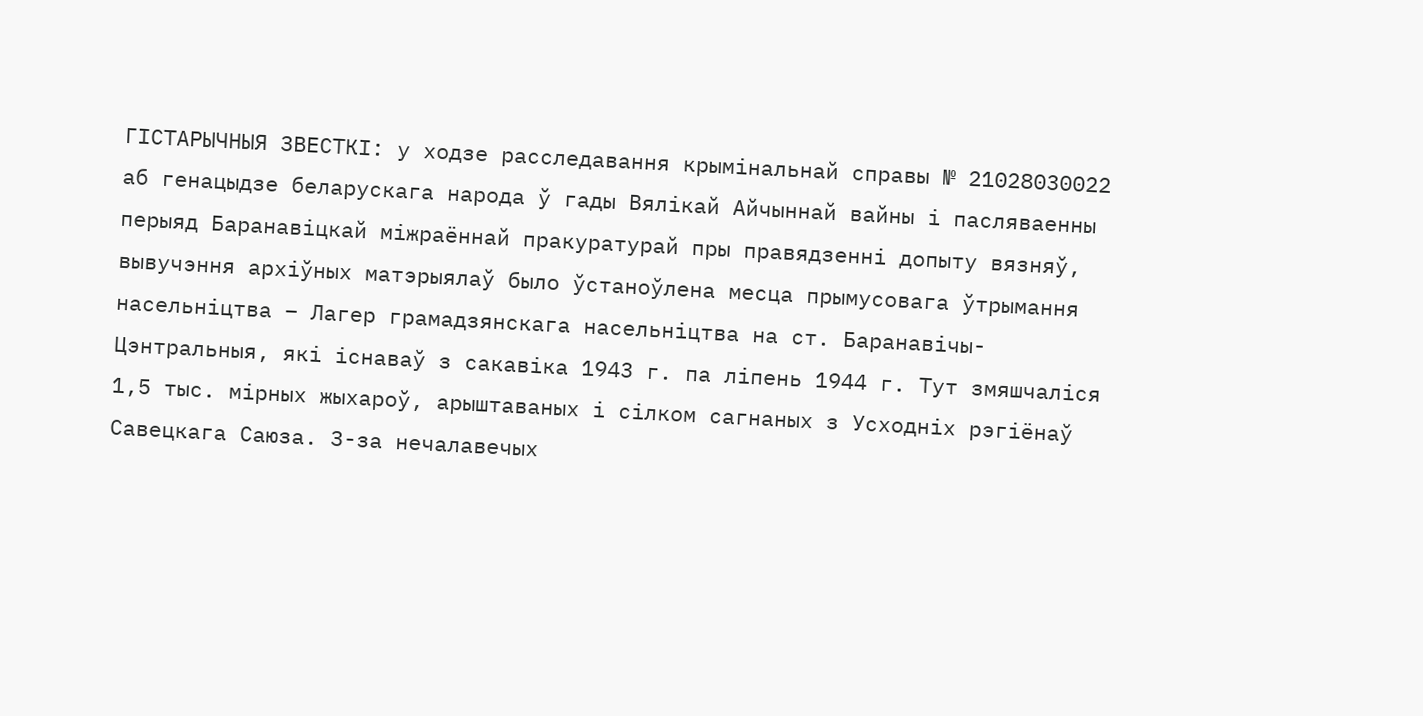ГІСТАРЫЧНЫЯ ЗВЕСТКІ: у ходзе расследавання крымінальнай справы № 21028030022 аб генацыдзе беларускага народа ў гады Вялікай Айчыннай вайны і пасляваенны перыяд Баранавіцкай міжраённай пракуратурай пры правядзенні допыту вязняў, вывучэння архіўных матэрыялаў было ўстаноўлена месца прымусовага ўтрымання насельніцтва – Лагер грамадзянскага насельніцтва на ст. Баранавічы-Цэнтральныя, які існаваў з сакавіка 1943 г. па ліпень 1944 г. Тут змяшчаліся 1,5 тыс. мірных жыхароў, арыштаваных і сілком сагнаных з Усходніх рэгіёнаў Савецкага Саюза. З-за нечалавечых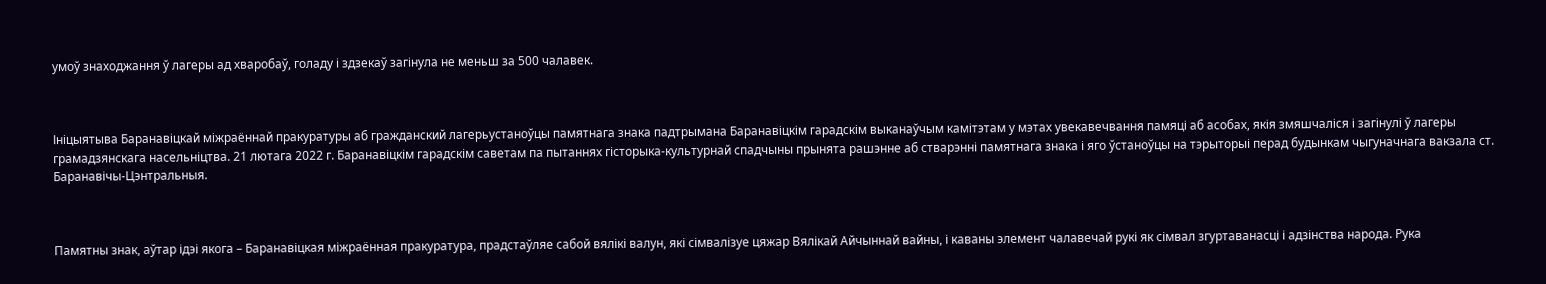умоў знаходжання ў лагеры ад хваробаў, голаду і здзекаў загінула не меньш за 500 чалавек.



Ініцыятыва Баранавіцкай міжраённай пракуратуры аб гражданский лагерьустаноўцы памятнага знака падтрымана Баранавіцкім гарадскім выканаўчым камітэтам у мэтах увекавечвання памяці аб асобах, якія змяшчаліся і загінулі ў лагеры грамадзянскага насельніцтва. 21 лютага 2022 г. Баранавіцкім гарадскім саветам па пытаннях гісторыка-культурнай спадчыны прынята рашэнне аб стварэнні памятнага знака і яго ўстаноўцы на тэрыторыі перад будынкам чыгуначнага вакзала ст. Баранавічы-Цэнтральныя.



Памятны знак, аўтар ідэі якога – Баранавіцкая міжраённая пракуратура, прадстаўляе сабой вялікі валун, які сімвалізуе цяжар Вялікай Айчыннай вайны, і каваны элемент чалавечай рукі як сімвал згуртаванасці і адзінства народа. Рука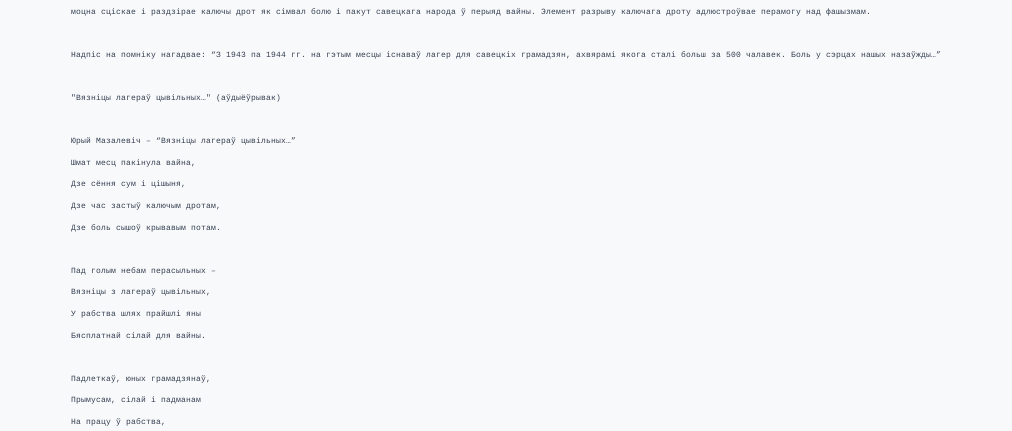моцна сціскае і раздзірае калючы дрот як сімвал болю і пакут савецкага народа ў перыяд вайны. Элемент разрыву калючага дроту адлюстроўвае перамогу над фашызмам.



Надпіс на помніку нагадвае: “З 1943 па 1944 гг. на гэтым месцы існаваў лагер для савецкіх грамадзян, ахвярамі якога сталі больш за 500 чалавек. Боль у сэрцах нашых назаўжды…”



"Вязніцы лагераў цывільных…" (аўдыёўрывак)



Юрый Мазалевiч – “Вязнiцы лагераў цывiльных…”

Шмат месц пакінула вайна,

Дзе сёння сум і цішыня,

Дзе час застыў калючым дротам,

Дзе боль сышоў крывавым потам.



Пад голым небам перасыльных –

Вязніцы з лагераў цывільных,

У рабства шлях прайшлі яны

Бясплатнай сілай для вайны.



Падлеткаў, юных грамадзянаў,

Прымусам, сілай і падманам

На працу ў рабства,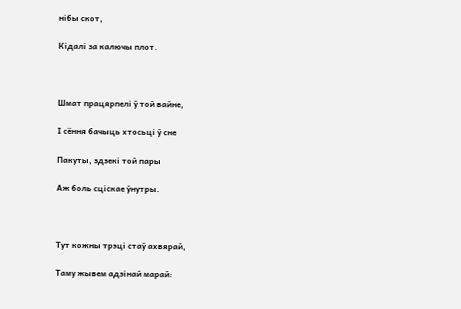нібы скот,

Кідалі за калючы плот.



Шмат працярпелі ў той вайне,

І сёння бачыць хтосьці ў сне

Пакуты, здзекі той пары

Аж боль сціскае ўнутры.



Тут кожны трэці стаў ахвярай,

Таму жывем адзінай марай: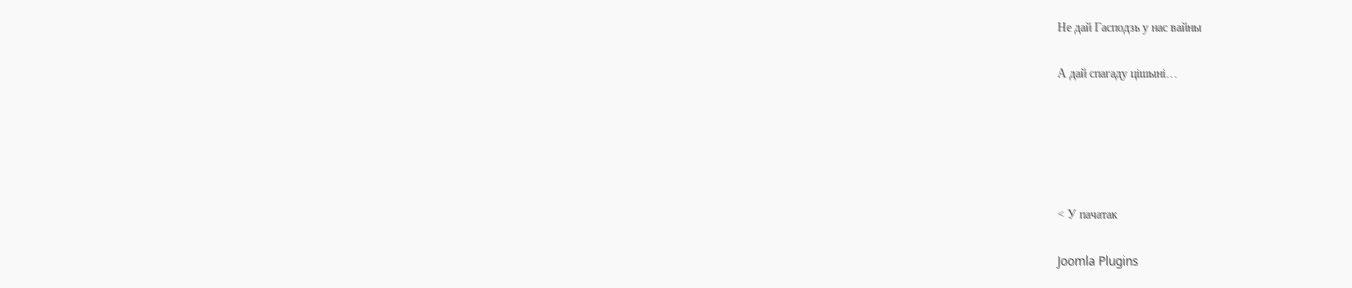Не дай Гасподзь у нас вайны

А дай спагаду цішыні…





< У пачатак

Joomla Plugins